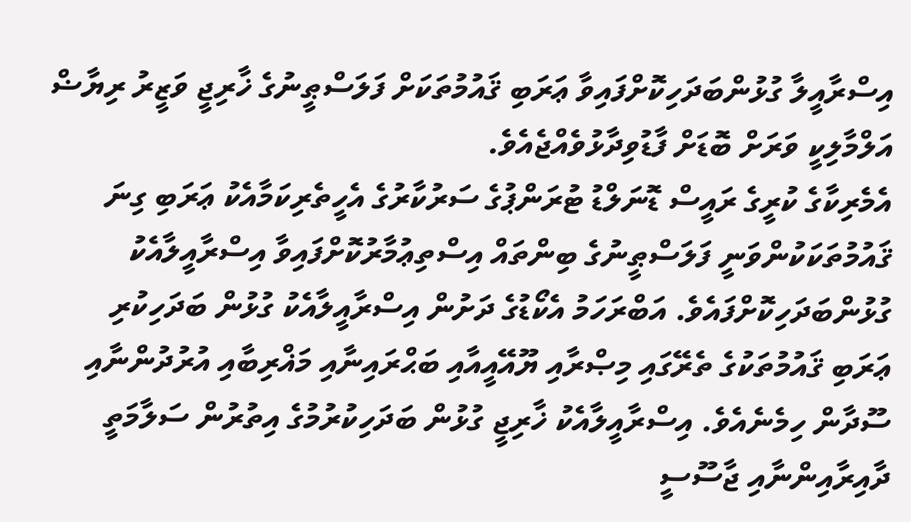އިސްރާއީލާ ގުޅުންބަދަހިކޮށްފައިވާ ޢަރަބި ޤައުމުތަކަށް ފަލަސްޠީނުގެ ޚާރިޖީ ވަޒީރު ރިޔާޟް އަލްމާލިކީ ވަރަށް ބޮޑަށް ފާޑުވިދާޅުވެއްޖެއެވެ.
އެމެރިކާގެ ކުރީގެ ރައީސް ޑޮނަލްޑު ޓުރަންޕުގެ ސަރުކާރުގެ އެހީތެރިކަމާއެކު ޢަރަބި ގިނަ ޤައުމުތަކަކުންވަނީ ފަލަސްޠީނުގެ ބިންތައް އިސްތިޢުމާރުކޮށްފައިވާ އިސްރާއީލާއެކު ގުޅުންބަދަހިކޮށްފައެވެ. އަބްރަހަމު އެކޯޑުގެ ދަށުން އިސްރާއީލާއެކު ގުޅުން ބަދަހިކުރި ޢަރަބި ޤައުމުތަކުގެ ތެރޭގައި މިޞްރާއި ޔޫއޭއީއާއި ބަޙްރައިނާއި މަޣްރިބާއި އުރުދުންނާއި ސޫދާން ހިމެނެއެވެ. އިސްރާއީލާއެކު ޚާރިޖީ ގުޅުން ބަދަހިކުރުމުގެ އިތުރުން ސަލާމަތީ ދާއިރާއިންނާއި ޖާސޫސީ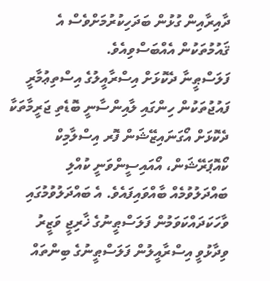ދާއިރާއިން ގުޅުން ބަދަހިކުރުމަށްވެސް އެ ޤައުމުތަކުން އެއްބަސްވިއެވެ.
ފަލަސްޠީނާ ދެކޮޅަށް އިސްރާއީލުގެ އިސްތިޢުމާރީ ފައުޖުތަކުން ހިންގައި ލާއިންސާނީ ބޮޑެތި ޖަރީމާތަކާ ދެކޮޅަށް އޯގަނައިޒޭޝަން ފޮރ އިސްލާމިކް ކޯއޮޕަރޭޝަން، އޯއައިސީންވަނީ ކުއްލި ބައްދަލުވުމެއް ބާއްވައިފައެވެ. އެ ބައްދަލުވުމުގައި ވާހަކަދައްކަވަމުން ފަލަސްޠީނުގެ ޚާރިޖީ ވަޒީރު ވިދާޅުވީ އިސްރާއީލުން ފަލަސްޠީނުގެ ބިންތައް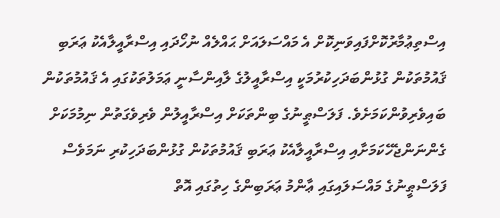އިސްތިޢުމާރުކޮށްފައިވަނިކޮށް އެ މައްސަލައަށް ޙައްލެއް ނުހޯދައި އިސްރާއީލާއެކު ޢަރަބި ޤައުމުތަކުން ގުޅުންބަދަހިކުރުމަކީ އިސްރާއީލުގެ ލާއިންސާނީ ޢަމަލުތަކުގައި އެ ޤައުމުތަކުން ބައިވެރިވުންކަމަށެވެ. ފަލަސްޠީނުގެ ބިންތަކަށް އިސްރާއީލުން ވެރިވެގަތުން ނިމުމަކަށް ގެންނަންޖެހޭކަމަށާއި އިސްރާއީލާއެކު ޢަރަބި ޤައުމުތަކުން ގުޅުންބަދަހިކުރި ނަމަވެސް ފަލަސްޠީނުގެ މައްސަލައިގައި ޢާންމު ޢަރަބިންގެ ހިތުގައި އޮތް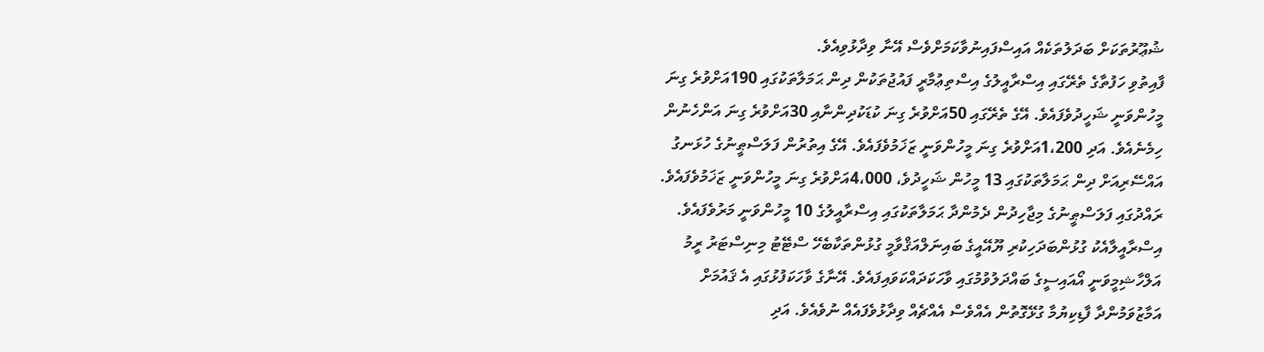ޝުޢޫރުތަކަށް ބަދަލުތަކެއް އައިސްފައިނުވާކަމަށްވެސް އޭނާ ވިދާޅުވިއެވެ.
ފާއިތުވި ހަފުތާގެ ތެރޭގައި އިސްރާއީލުގެ އިސްތިޢުމާރީ ފައުޖުތަކުން ދިން ޙަމަލާތަކުގައި 190އަށްވުރެ ގިނަ މީހުންވަނީ ޝަހީދުވެފައެވެ. އޭގެ ތެރޭގައި 50އަށްވުރެ ގިނަ ކުޑަކުދިންނާއި 30އަށްވުރެ ގިނަ އަންހެނުން ހިމެނެއެވެ. އަދި 1،200އަށްވުރެ ގިނަ މީހުންވަނީ ޒަޚަމުވެފައެވެ. އޭގެ އިތުރުން ފަލަސްޠީނުގެ ހުޅަނގު އައްސޭރިއަށް ދިން ޙަމަލާތަކުގައި 13 މީހުން ޝަހީދުވެ، 4،000އަށްވުރެ ގިނަ މީހުންވަނީ ޒަޚަމުވެފައެވެ. ރައްދުގައި ފަލަސްޠީނުގެ މިޖާހިދުން ދެމުންދާ ޙަމަލާތަކުގައި އިސްރާއީލުގެ 10 މީހުންވަނީ މަރުވެފައެވެ.
އިސްރާއީލާއެކު ގުޅުންބަދަހިކުރި ޔޫއޭއީގެ ބައިނަލްއަޤްވާމީ ގުޅުންތަކާބެހޭ ސްޓޭޓު މިނިސްޓަރު ރީމު އަލްހާޝިމީވަނީ އޯއައިސީގެ ބައްދަލުވުމުގައި ވާހަކަދައްކަވައިފައެވެ. އޭނާގެ ވާހަކަފުޅުގައި އެ ޤައުމަށް އަމާޒުވަމުންދާ ފާޑިކިޔުމާ ގުޅޭގޮތުން އެއްވެސް އެއްޗެއް ވިދާޅުވެފައެއް ނުވެއެވެ. އަދި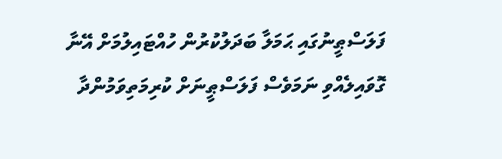ފަލަސްޠީނުގައި ޙަމަލާ ބަދަލުކުރުން ހުއްޓައިލުމަށް އޭނާ ގޮވައިލެއްވި ނަމަވެސް ފަލަސްޠީނަށް ކުރިމަތިވަމުންދާ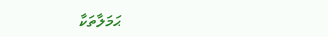ޙަމަލާތަކާ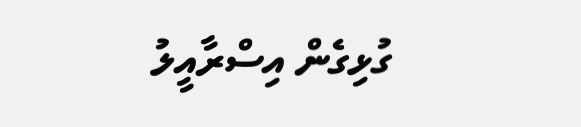ގުޅިގެން އިސްރާއީލު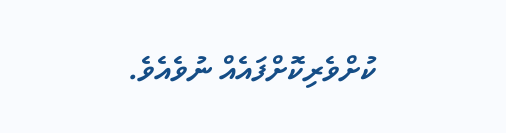ކުށްވެރިކޮށްފައެއް ނުވެއެވެ.